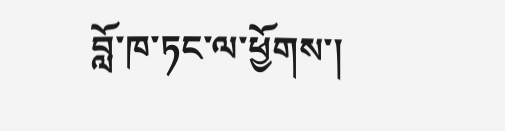བློ་ཁ་ཏང་ལ་ཕྱོགས་།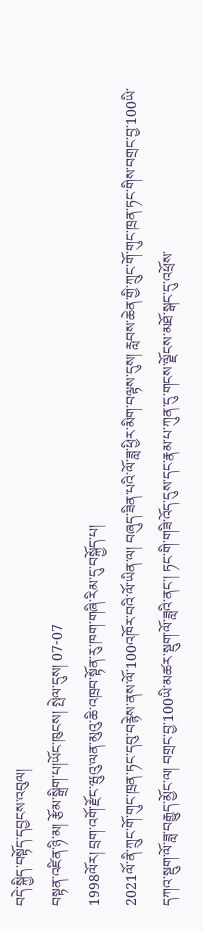བདེ་སྐྱིད་བསྟོད་དབྱངས་འབུལ།
བསྟན་འཛིན་ཉི་མ། རྩོམ་སྒྲིག་པ།ཡོང་ཁུངས། སྤེལ་དུས། 07-07
1998ལོར། བྲག་འགོ་རྫོང་ཝུའུ་ལན་མུའུ་ཆི་འཁྲབ་སྟོན་རུ་ཁག་གཞི་རིམ་དུ་བསྐྱོད་པ།
2021ལོ་ནི་ཀྲུང་གོ་གུང་ཁྲན་ཏང་དབུ་བརྙེས་ནས་ལོ་100འཁོར་བའི་ལོ་ཡིན་ལ། བཞུད་ཟིན་པའི་ལོ་ཟླ་ཕྱིར་མིག་བལྟས་དུས། རླབས་ཆེན་གྱི་ཀྲུང་གོ་གུང་ཁྲན་ཏང་གིས་བགྲང་བྱ་100ཡི་དཀའ་སྡུག་ལོ་ཟླ་བརྒྱུད་མྱོང་ལ། བགྲང་བྱ་100ཡི་མཚར་སྡུག་ལོ་ཟླའི་ནང་། ཏང་གི་གཟི་འོད་དུས་དང་རྣམ་པ་ཀུན་དུ་གངས་ལྗོངས་མཐོ་སྒང་དུ་འཕྲོས་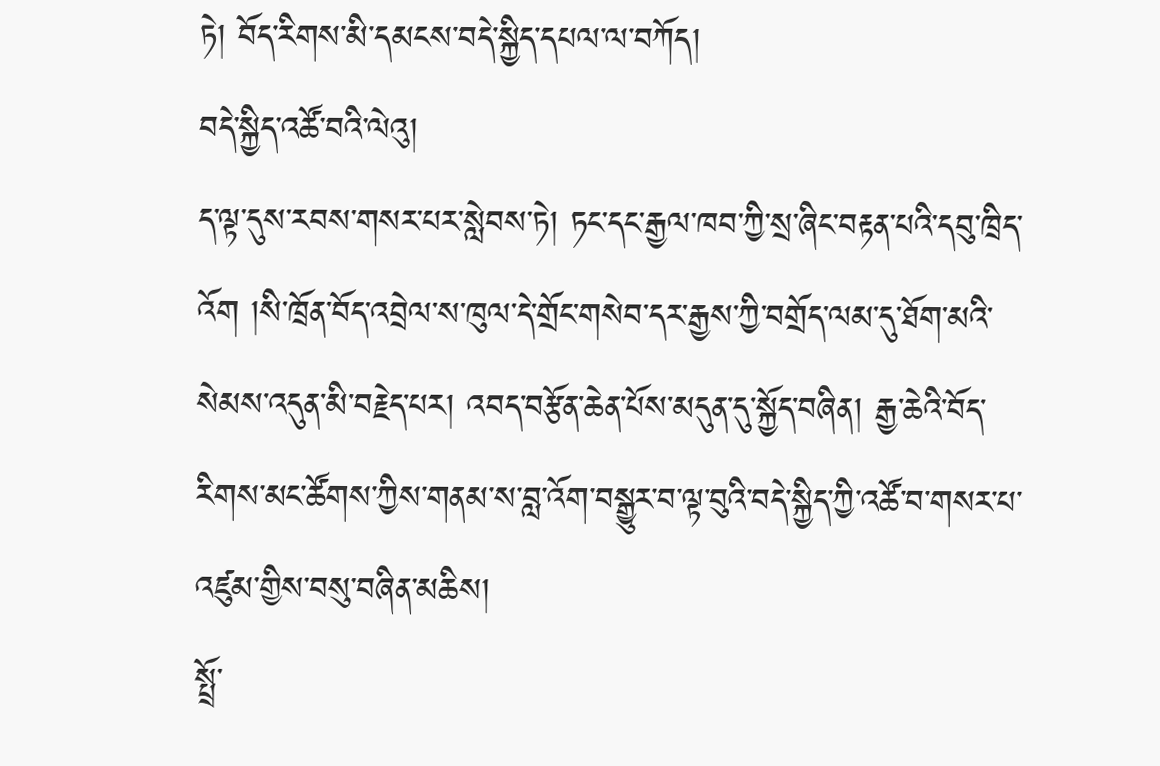ཏེ། བོད་རིགས་མི་དམངས་བདེ་སྐྱིད་དཔལ་ལ་བཀོད།
བདེ་སྐྱིད་འཚོ་བའི་ལེའུ།
ད་ལྟ་དུས་རབས་གསར་པར་སླེབས་ཏེ། ཏང་དང་རྒྱལ་ཁབ་ཀྱི་སྲ་ཞིང་བརྟན་པའི་དབུ་ཁྲིད་འོག །སི་ཁྲོན་བོད་འབྲེལ་ས་ཁུལ་དེ་གྲོང་གསེབ་དར་རྒྱས་ཀྱི་བགྲོད་ལམ་དུ་ཐོག་མའི་སེམས་འདུན་མི་བརྗེད་པར། འབད་བརྩོན་ཆེན་པོས་མདུན་དུ་སྐྱོད་བཞིན། རྒྱ་ཆེའི་བོད་རིགས་མང་ཚོགས་ཀྱིས་གནམ་ས་བླ་འོག་བསྒྱུར་བ་ལྟ་བུའི་བདེ་སྐྱིད་ཀྱི་འཚོ་བ་གསར་པ་འཛུམ་གྱིས་བསུ་བཞིན་མཆིས།
སྤྲོ་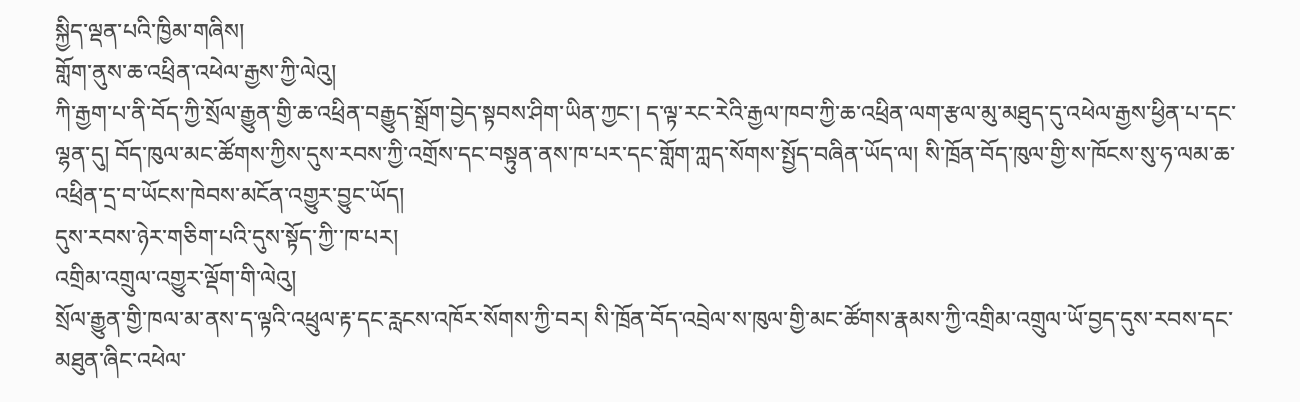སྐྱིད་ལྡན་པའི་ཁྱིམ་གཞིས།
གློག་ནུས་ཆ་འཕྲིན་འཕེལ་རྒྱས་ཀྱི་ལེའུ།
ཀི་རྒྱག་པ་ནི་བོད་ཀྱི་སྲོལ་རྒྱུན་གྱི་ཆ་འཕྲིན་བརྒྱུད་སྒྲོག་བྱེད་སྟབས་ཤིག་ཡིན་ཀྱང་། ད་ལྟ་རང་རེའི་རྒྱལ་ཁབ་ཀྱི་ཆ་འཕྲིན་ལག་རྩལ་མུ་མཐུད་དུ་འཕེལ་རྒྱས་ཕྱིན་པ་དང་ལྷན་དུ། བོད་ཁུལ་མང་ཚོགས་ཀྱིས་དུས་རབས་ཀྱི་འགྲོས་དང་བསྟུན་ནས་ཁ་པར་དང་གློག་ཀླད་སོགས་སྤྱོད་བཞིན་ཡོད་ལ། སི་ཁྲོན་བོད་ཁུལ་གྱི་ས་ཁོངས་སུ་ཧ་ལམ་ཆ་འཕྲིན་དྲ་བ་ཡོངས་ཁེབས་མངོན་འགྱུར་བྱུང་ཡོད།
དུས་རབས་ཉེར་གཅིག་པའི་དུས་སྟོད་ཀྱི་་ཁ་པར།
འགྲིམ་འགྲུལ་འགྱུར་ལྡོག་གི་ལེའུ།
སྲོལ་རྒྱུན་གྱི་ཁལ་མ་ནས་ད་ལྟའི་འཕྲུལ་རྟ་དང་རླངས་འཁོར་སོགས་ཀྱི་བར། སི་ཁྲོན་བོད་འབྲེལ་ས་ཁུལ་གྱི་མང་ཚོགས་རྣམས་ཀྱི་འགྲིམ་འགྲུལ་ཡོ་བྱད་དུས་རབས་དང་མཐུན་ཞིང་འཕེལ་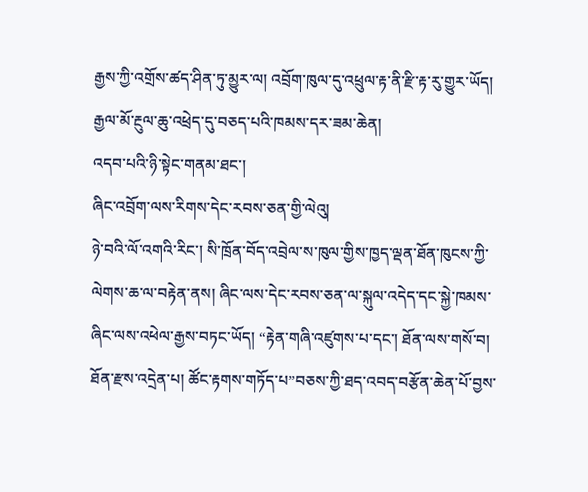རྒྱས་ཀྱི་འགྲོས་ཚད་ཤིན་ཏུ་མྱུར་ལ། འབྲོག་ཁུལ་དུ་འཕྲུལ་རྟ་ནི་རྫི་རྟ་རུ་གྱུར་ཡོད།
རྒྱལ་མོ་རྔུལ་ཆུ་འཕྲེད་དུ་བཅད་པའི་ཁམས་དར་ཟམ་ཆེན།
འདབ་པའི་ཉི་སྟེང་གནམ་ཐང་།
ཞིང་འབྲོག་ལས་རིགས་དེང་རབས་ཅན་གྱི་ལེའུ།
ཉེ་བའི་ལོ་འགའི་རིང་། སི་ཁྲོན་བོད་འབྲེལ་ས་ཁུལ་གྱིས་ཁྱད་ལྡན་ཐོན་ཁུངས་ཀྱི་ལེགས་ཆ་ལ་བརྟེན་ནས། ཞིང་ལས་དེང་རབས་ཅན་ལ་སྐུལ་འདེད་དང་སྐྱེ་ཁམས་ཞིང་ལས་འཕེལ་རྒྱས་བཏང་ཡོད། “རྟེན་གཞི་འཛུགས་པ་དང་། ཐོན་ལས་གསོ་བ། ཐོན་རྫས་འདྲེན་པ། ཚོང་རྟགས་གཏོད་པ”བཅས་ཀྱི་ཐད་འབད་བརྩོན་ཆེན་པོ་བྱས་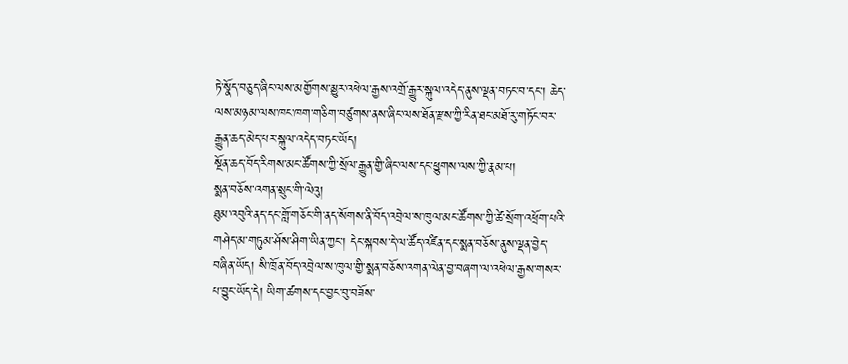ཏེ་སྣོད་བཅུད་ཞིང་ལས་མགྱོགས་མྱུར་འཕེལ་རྒྱས་འགྲོ་རྒྱུར་སྐུལ་འདེད་ནུས་ལྡན་བཏང་བ་དང་། ཆེད་ལས་མཉམ་ལས་ཁང་ཁག་གཅིག་བཙུགས་ནས་ཞིང་ལས་ཐོན་རྫས་ཀྱི་རིན་ཐང་མཐོ་རུ་གཏོང་བར་རྒྱུན་ཆད་མེད་པར་སྐུལ་འདེད་བཏང་ཡོད།
སྔོན་ཆད་བོད་རིགས་མང་ཚོགས་ཀྱི་སྲོལ་རྒྱུན་གྱི་ཞིང་ལས་དང་ཕྱུགས་ལས་ཀྱི་རྣམ་པ།
སྨན་བཅོས་འགན་སྲུང་གི་ལེའུ།
ཐུམ་འབུའི་ནད་དང་གློ་གཅོང་གི་ནད་སོགས་ནི་བོད་འབྲེལ་ས་ཁུལ་མང་ཚོགས་ཀྱི་ཚེ་སྲོག་འཕྲོག་པའི་གཤེད་མ་གཏུམ་ཤོས་ཤིག་ཡིན་ཀྱང་། དེང་སྐབས་དེ་ལ་ཚོད་འཛིན་དང་སྨན་བཅོས་ནུས་ལྡན་བྱེད་བཞིན་ཡོད། སི་ཁྲོན་བོད་འབྲེལ་ས་ཁུལ་གྱི་སྨན་བཅོས་འགན་ལེན་བྱ་བཞག་ལ་འཕེལ་རྒྱས་གསར་པ་བྱུང་ཡོད་དེ། ཡིག་ཚགས་དང་བྱང་བུ་བཟོས་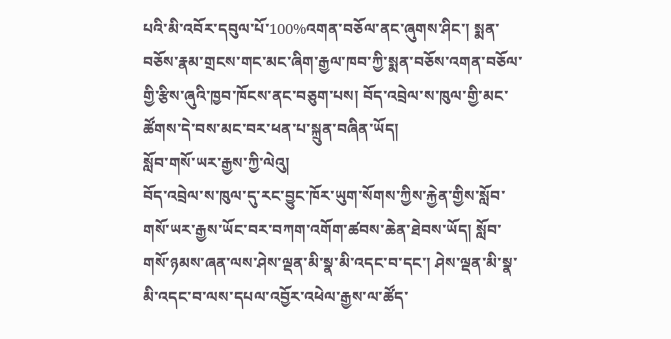པའི་མི་འབོར་དབུལ་པོ་100%འགན་བཅོལ་ནང་ཞུགས་ཤིང་། སྨན་བཅོས་རྣམ་གྲངས་གང་མང་ཞིག་རྒྱལ་ཁབ་ཀྱི་སྨན་བཅོས་འགན་བཅོལ་གྱི་རྩིས་ཞུའི་ཁྱབ་ཁོངས་ནང་བཅུག་པས། བོད་འབྲེལ་ས་ཁུལ་གྱི་མང་ཚོགས་དེ་བས་མང་བར་ཕན་པ་སྐྲུན་བཞིན་ཡོད།
སློབ་གསོ་ཡར་རྒྱས་ཀྱི་ལེའུ།
བོད་འབྲེལ་ས་ཁུལ་དུ་རང་བྱུང་ཁོར་ཡུག་སོགས་ཀྱིས་རྐྱེན་གྱིས་སློབ་གསོ་ཡར་རྒྱས་ཡོང་བར་བཀག་འགོག་ཚབས་ཆེན་ཐེབས་ཡོད། སློབ་གསོ་ཉམས་ཞན་ལས་ཤེས་ལྡན་མི་སྣ་མི་འདང་བ་དང་། ཤེས་ལྡན་མི་སྣ་མི་འདང་བ་ལས་དཔལ་འབྱོར་འཕེལ་རྒྱས་ལ་ཚོད་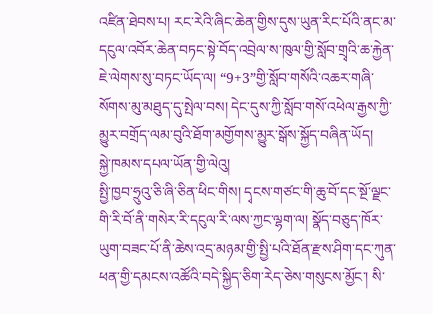འཛིན་ཐེབས་པ། རང་རེའི་ཞིང་ཆེན་གྱིས་དུས་ཡུན་རིང་པོའི་ནང་མ་དངུལ་འབོར་ཆེན་བཏང་སྟེ་བོད་འབྲེལ་ས་ཁུལ་གྱི་སློབ་གྲྭའི་ཆ་རྐྱེན་ཇེ་ལེགས་སུ་བཏང་ཡོད་ལ། “9+3”གྱི་སློབ་གསོའི་འཆར་གཞི་སོགས་མུ་མཐུད་དུ་སྤེལ་བས། དེང་དུས་ཀྱི་སློབ་གསོ་འཕེལ་རྒྱས་ཀྱི་མྱུར་བགྲོད་ལམ་བུའི་ཐོག་མགྱོགས་མྱུར་སྒོས་སྐྱོད་བཞིན་ཡོད།
སྐྱེ་ཁམས་དཔལ་ཡོན་གྱི་ལེའུ།
སྤྱི་ཁྱབ་ཧྲུའུ་ཅི་ཞི་ཅིན་ཕིང་གིས། དྭངས་གཙང་གི་ཆུ་བོ་དང་སྔོ་ལྗང་གི་རི་བོ་ནི་གསེར་རི་དངུལ་རི་ལས་ཀྱང་ལྷག་ལ། སྣོད་བཅུད་ཁོར་ཡུག་བཟང་པོ་ནི་ཆེས་འདྲ་མཉམ་གྱི་སྤྱི་པའི་ཐོན་རྫས་ཤིག་དང་ཀུན་ཕན་གྱི་དམངས་འཚོའི་བདེ་སྐྱིད་ཅིག་རེད་ཅེས་གསུངས་མྱོང་། སི་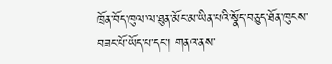ཁྲོན་བོད་ཁུལ་ལ་ཐུན་མོང་མ་ཡིན་པའི་སྣོད་བཅུད་ཐོན་ཁུངས་བཟང་པོ་ཡོད་པ་དང་། གནའ་ནས་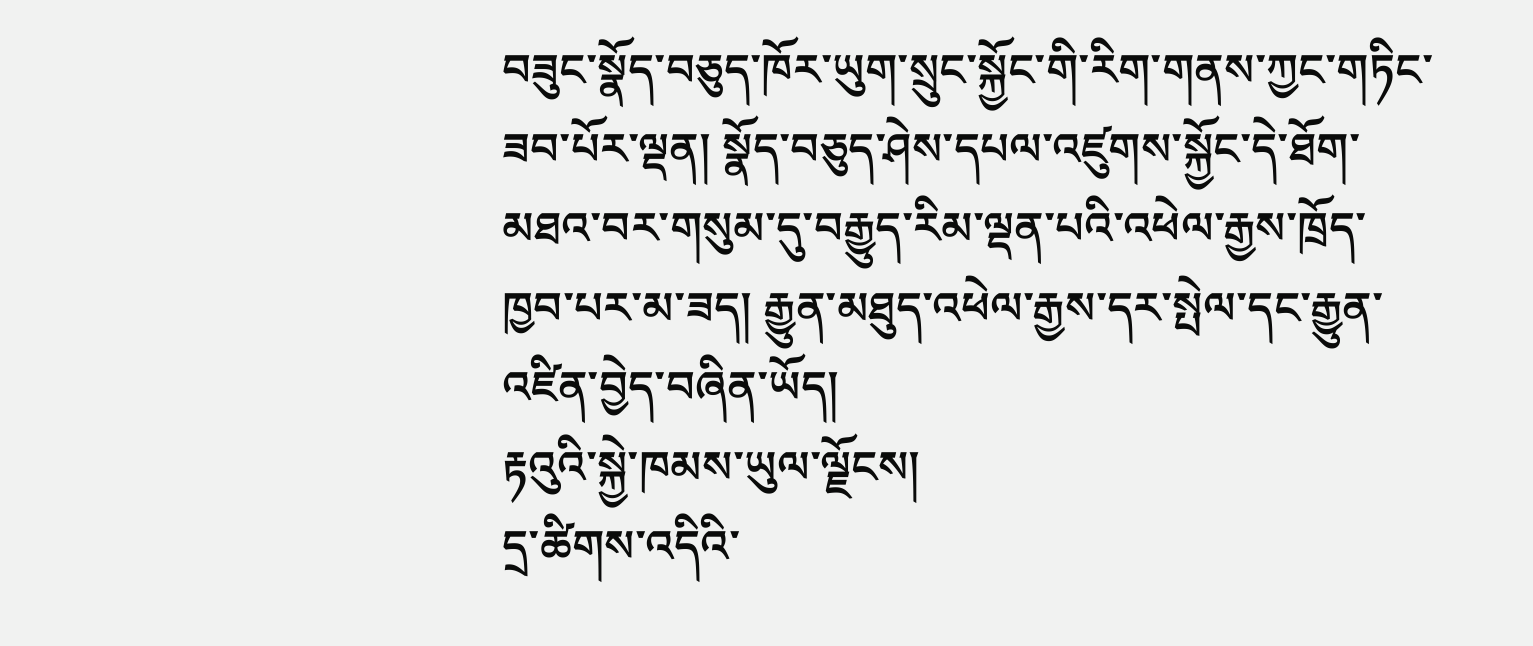བཟུང་སྣོད་བཅུད་ཁོར་ཡུག་སྲུང་སྐྱོང་གི་རིག་གནས་ཀྱང་གཏིང་ཟབ་པོར་ལྡན། སྣོད་བཅུད་ཤེས་དཔལ་འཛུགས་སྐྱོང་དེ་ཐོག་མཐའ་བར་གསུམ་དུ་བརྒྱུད་རིམ་ལྡན་པའི་འཕེལ་རྒྱས་ཁྲོད་ཁྱབ་པར་མ་ཟད། རྒྱུན་མཐུད་འཕེལ་རྒྱས་དར་སྤེལ་དང་རྒྱུན་འཛིན་བྱེད་བཞིན་ཡོད།
རྟའུའི་སྐྱེ་ཁམས་ཡུལ་ལྗོངས།
དྲ་ཚིགས་འདིའི་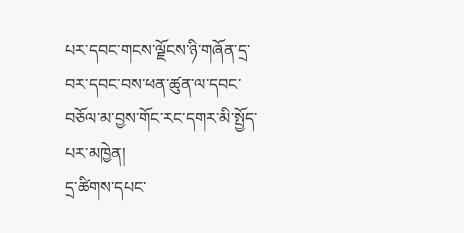པར་དབང་གངས་ལྗོངས་ཉི་གཞོན་དྲ་བར་དབང་བས་ཕན་ཚུན་ལ་དབང་བཅོལ་མ་བྱས་གོང་རང་དགར་མི་སྤྱོད་པར་མཁྱེན།
དྲ་ཚིགས་དཔང་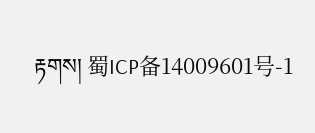རྟགས། 蜀ICP备14009601号-1